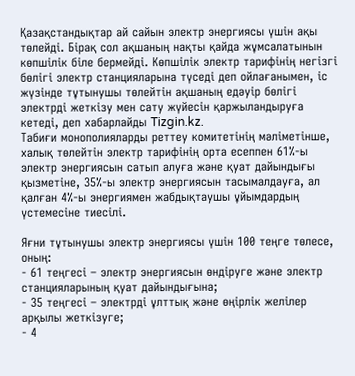Қазақстандықтар ай сайын электр энергиясы үшін ақы төлейді. Бірақ сол ақшаның нақты қайда жұмсалатынын көпшілік біле бермейді. Көпшілік электр тарифінің негізгі бөлігі электр станцияларына түседі деп ойлағанымен, іс жүзінде тұтынушы төлейтін ақшаның едәуір бөлігі электрді жеткізу мен сату жүйесін қаржыландыруға кетеді, деп хабарлайды Tizgin.kz.
Табиғи монополияларды реттеу комитетінің мәліметінше, халық төлейтін электр тарифінің орта есеппен 61%-ы электр энергиясын сатып алуға және қуат дайындығы қызметіне, 35%-ы электр энергиясын тасымалдауға, ал қалған 4%-ы энергиямен жабдықтаушы ұйымдардың үстемесіне тиесілі.

Яғни тұтынушы электр энергиясы үшін 100 теңге төлесе, оның:
- 61 теңгесі – электр энергиясын өндіруге және электр станцияларының қуат дайындығына;
- 35 теңгесі – электрді ұлттық және өңірлік желілер арқылы жеткізуге;
- 4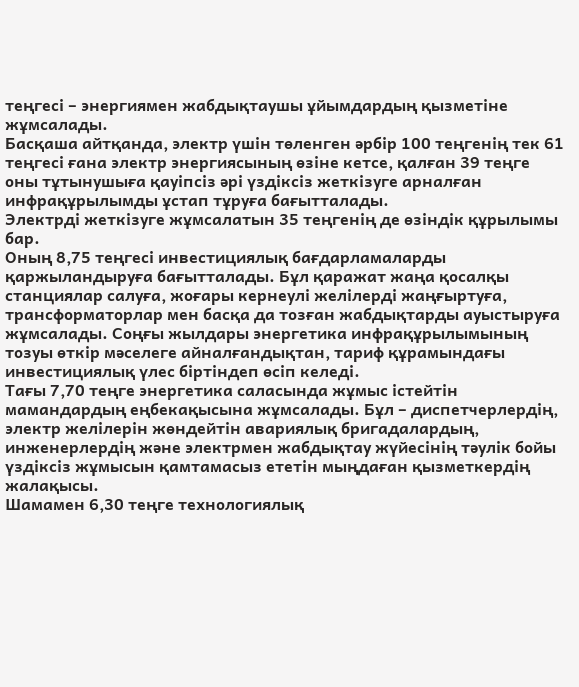теңгесі – энергиямен жабдықтаушы ұйымдардың қызметіне жұмсалады.
Басқаша айтқанда, электр үшін төленген әрбір 100 теңгенің тек 61 теңгесі ғана электр энергиясының өзіне кетсе, қалған 39 теңге оны тұтынушыға қауіпсіз әрі үздіксіз жеткізуге арналған инфрақұрылымды ұстап тұруға бағытталады.
Электрді жеткізуге жұмсалатын 35 теңгенің де өзіндік құрылымы бар.
Оның 8,75 теңгесі инвестициялық бағдарламаларды қаржыландыруға бағытталады. Бұл қаражат жаңа қосалқы станциялар салуға, жоғары кернеулі желілерді жаңғыртуға, трансформаторлар мен басқа да тозған жабдықтарды ауыстыруға жұмсалады. Соңғы жылдары энергетика инфрақұрылымының тозуы өткір мәселеге айналғандықтан, тариф құрамындағы инвестициялық үлес біртіндеп өсіп келеді.
Тағы 7,70 теңге энергетика саласында жұмыс істейтін мамандардың еңбекақысына жұмсалады. Бұл – диспетчерлердің, электр желілерін жөндейтін авариялық бригадалардың, инженерлердің және электрмен жабдықтау жүйесінің тәулік бойы үздіксіз жұмысын қамтамасыз ететін мыңдаған қызметкердің жалақысы.
Шамамен 6,30 теңге технологиялық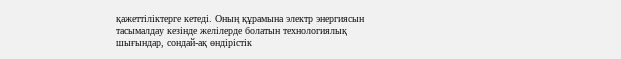қажеттіліктерге кетеді. Оның құрамына электр энергиясын тасымалдау кезінде желілерде болатын технологиялық шығындар, сондай-ақ өндірістік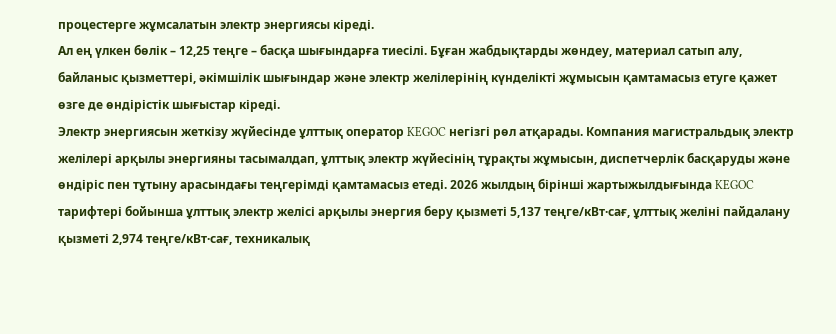процестерге жұмсалатын электр энергиясы кіреді.
Ал ең үлкен бөлік – 12,25 теңге – басқа шығындарға тиесілі. Бұған жабдықтарды жөндеу, материал сатып алу, байланыс қызметтері, әкімшілік шығындар және электр желілерінің күнделікті жұмысын қамтамасыз етуге қажет өзге де өндірістік шығыстар кіреді.
Электр энергиясын жеткізу жүйесінде ұлттық оператор KEGOC негізгі рөл атқарады. Компания магистральдық электр желілері арқылы энергияны тасымалдап, ұлттық электр жүйесінің тұрақты жұмысын, диспетчерлік басқаруды және өндіріс пен тұтыну арасындағы теңгерімді қамтамасыз етеді. 2026 жылдың бірінші жартыжылдығында KEGOC тарифтері бойынша ұлттық электр желісі арқылы энергия беру қызметі 5,137 теңге/кВт·сағ, ұлттық желіні пайдалану қызметі 2,974 теңге/кВт·сағ, техникалық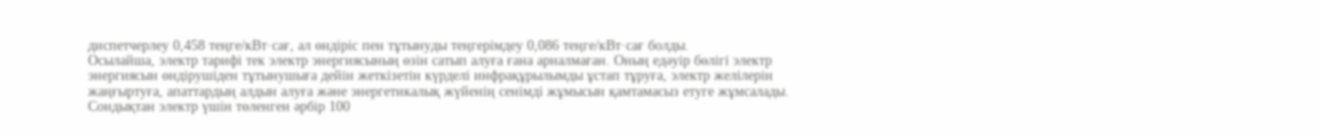диспетчерлеу 0,458 теңге/кВт·сағ, ал өндіріс пен тұтынуды теңгерімдеу 0,086 теңге/кВт·сағ болды.
Осылайша, электр тарифі тек электр энергиясының өзін сатып алуға ғана арналмаған. Оның едәуір бөлігі электр энергиясын өндірушіден тұтынушыға дейін жеткізетін күрделі инфрақұрылымды ұстап тұруға, электр желілерін жаңғыртуға, апаттардың алдын алуға және энергетикалық жүйенің сенімді жұмысын қамтамасыз етуге жұмсалады. Сондықтан электр үшін төленген әрбір 100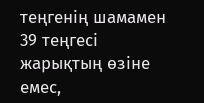теңгенің шамамен 39 теңгесі жарықтың өзіне емес,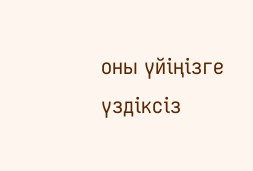оны үйіңізге үздіксіз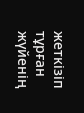жеткізіп тұрған жүйенің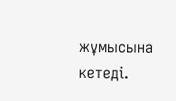жұмысына кетеді.